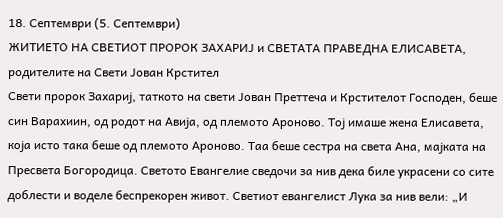18. Септември (5. Септември)
ЖИТИЕТО НА СВЕТИОТ ПРОРОК ЗАХАРИЈ и СВЕТАТА ПРАВЕДНА ЕЛИСАВЕТА,
родителите на Свети Јован Крстител
Свети пророк Захариј, таткото на свети Јован Преттеча и Крстителот Господен, беше син Варахиин, од родот на Авија, од племото Ароново. Тој имаше жена Елисавета, која исто така беше од племото Ароново. Таа беше сестра на света Ана, мајката на Пресвета Богородица. Светото Евангелие сведочи за нив дека биле украсени со сите доблести и воделе беспрекорен живот. Светиот евангелист Лука за нив вели: „И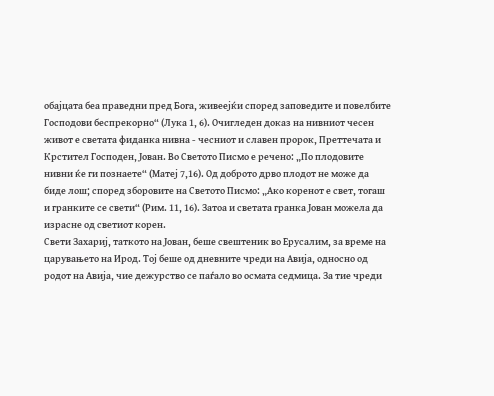обајцата беа праведни пред Бога, живеејќи според заповедите и повелбите Господови беспрекорно“ (Лука 1, 6). Очигледен доказ на нивниот чесен живот е светата фиданка нивна - чесниот и славен пророк, Преттечата и Крстител Господен, Јован. Во Светото Писмо е речено: „По плодовите нивни ќе ги познаете“ (Матеј 7,16). Од доброто дрво плодот не може да биде лош; според зборовите на Светото Писмо: „Ако коренот е свет, тогаш и гранките се свети“ (Рим. 11, 16). Затоа и светата гранка Јован можела да израсне од светиот корен.
Свети Захариј, таткото на Јован, беше свештеник во Ерусалим, за време на царувањето на Ирод. Тој беше од дневните чреди на Авија, односно од родот на Авија, чие дежурство се паѓало во осмата седмица. За тие чреди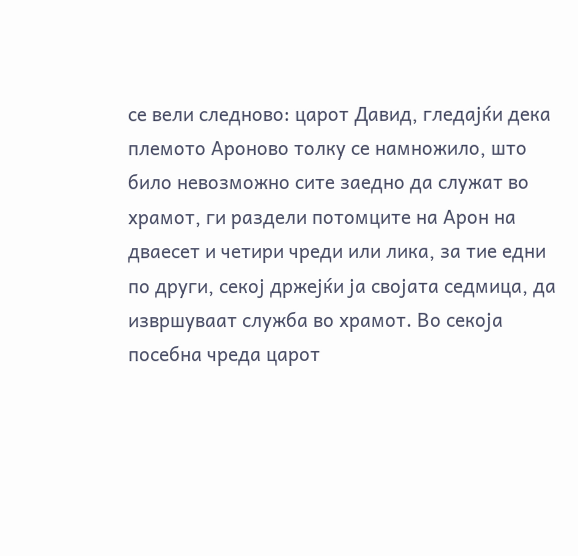се вели следново: царот Давид, гледајќи дека племото Ароново толку се намножило, што било невозможно сите заедно да служат во храмот, ги раздели потомците на Арон на дваесет и четири чреди или лика, за тие едни по други, секој држејќи ја својата седмица, да извршуваат служба во храмот. Во секоја посебна чреда царот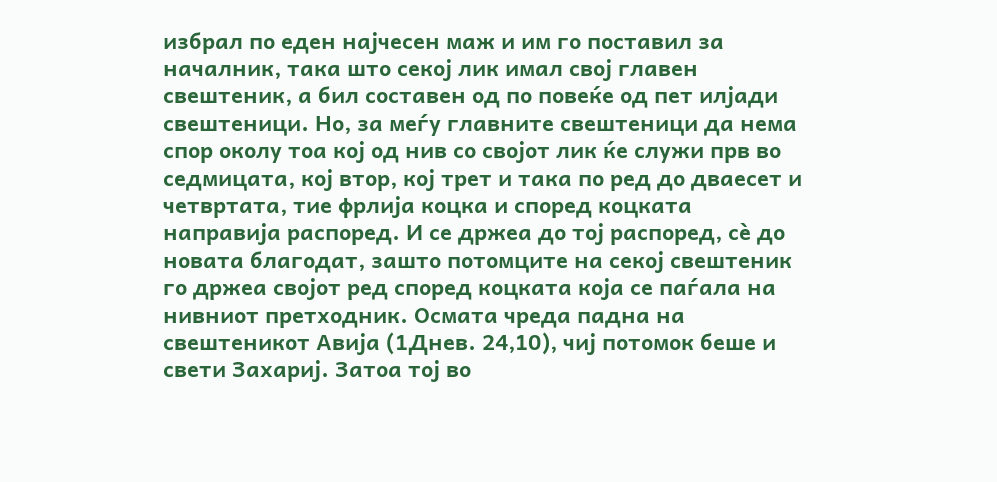избрал по еден најчесен маж и им го поставил за началник, така што секој лик имал свој главен свештеник, а бил составен од по повеќе од пет илјади свештеници. Но, за меѓу главните свештеници да нема спор околу тоа кој од нив со својот лик ќе служи прв во седмицата, кој втор, кој трет и така по ред до дваесет и четвртата, тие фрлија коцка и според коцката направија распоред. И се држеа до тој распоред, сѐ до новата благодат, зашто потомците на секој свештеник го држеа својот ред според коцката која се паѓала на нивниот претходник. Осмата чреда падна на свештеникот Авија (1Днев. 24,10), чиј потомок беше и свети Захариј. Затоа тој во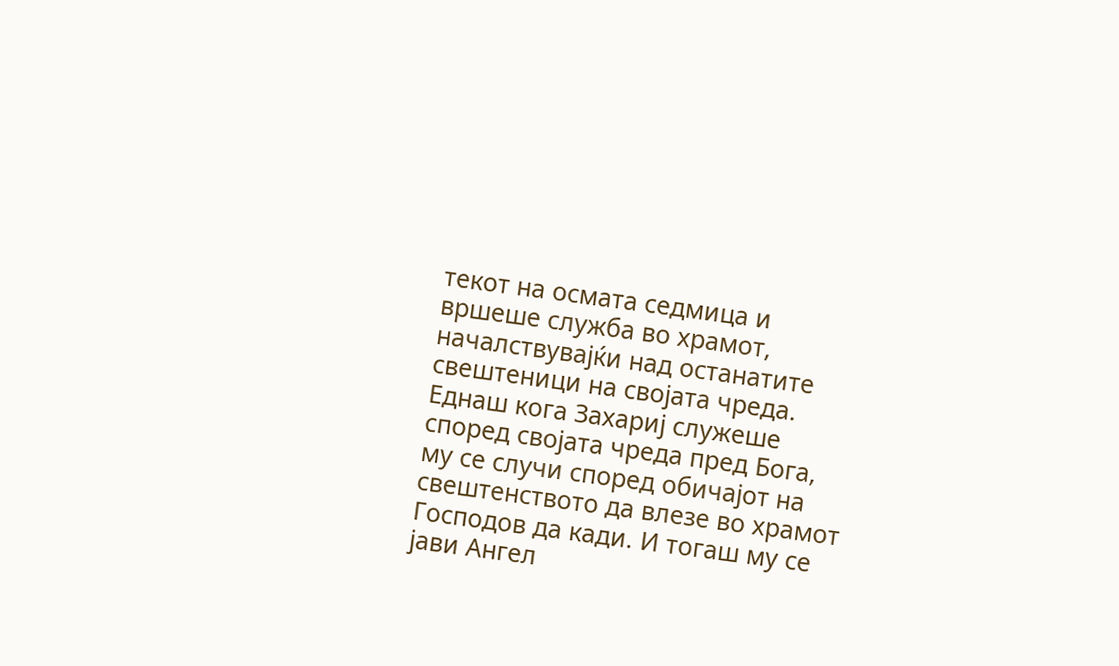текот на осмата седмица и вршеше служба во храмот, началствувајќи над останатите свештеници на својата чреда.
Еднаш кога Захариј служеше според својата чреда пред Бога, му се случи според обичајот на свештенството да влезе во храмот Господов да кади. И тогаш му се јави Ангел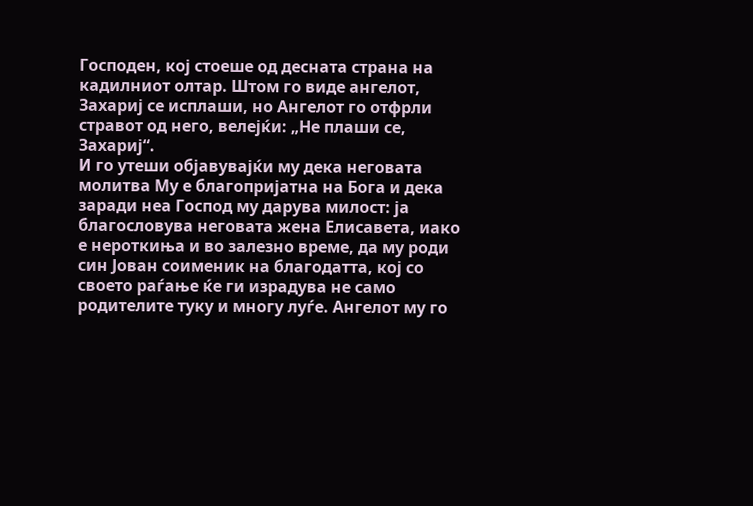Господен, кој стоеше од десната страна на кадилниот олтар. Штом го виде ангелот, Захариј се исплаши, но Ангелот го отфрли стравот од него, велејќи: „Не плаши се, Захариј“.
И го утеши објавувајќи му дека неговата молитва Му е благопријатна на Бога и дека заради неа Господ му дарува милост: ја благословува неговата жена Елисавета, иако е нероткиња и во залезно време, да му роди син Јован соименик на благодатта, кој со своето раѓање ќе ги израдува не само родителите туку и многу луѓе. Ангелот му го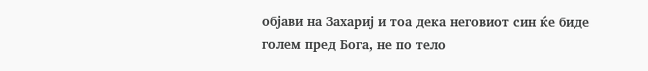објави на Захариј и тоа дека неговиот син ќе биде голем пред Бога, не по тело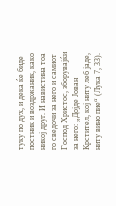туку по дух, и дека ќе биде постник и воздржаник, како никој друг. И навистина тоа го сведочи за него и самиот Господ Христос, зборувајќи за него: „Дојде Јован Крстител, кој ниту леб јаде, ниту вино пие“ (Лука 7, 33).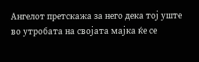Ангелот претскажа за него дека тој уште во утробата на својата мајка ќе се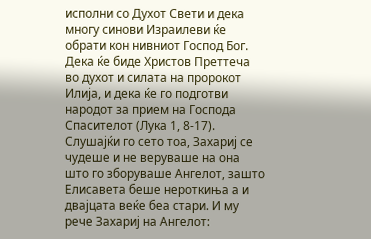исполни со Духот Свети и дека многу синови Израилеви ќе обрати кон нивниот Господ Бог. Дека ќе биде Христов Преттеча во духот и силата на пророкот Илија, и дека ќе го подготви народот за прием на Господа Спасителот (Лука 1, 8-17).
Слушајќи го сето тоа, Захариј се чудеше и не веруваше на она што го зборуваше Ангелот, зашто Елисавета беше нероткиња а и двајцата веќе беа стари. И му рече Захариј на Ангелот: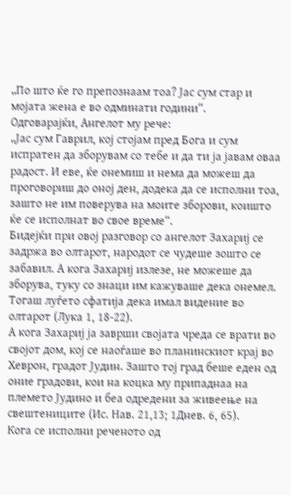„По што ќе го препознаам тоа? Јас сум стар и мојата жена е во одминати години“.
Одговарајќи, Ангелот му рече:
„Јас сум Гаврил, кој стојам пред Бога и сум испратен да зборувам со тебе и да ти ја јавам оваа радост. И еве, ќе онемиш и нема да можеш да проговориш до оној ден, додека да се исполни тоа, зашто не им поверува на моите зборови, коишто ќе се исполнат во свое време“.
Бидејќи при овој разговор со ангелот Захариј се задржа во олтарот, народот се чудеше зошто се забавил. А кога Захариј излезе, не можеше да зборува, туку со знаци им кажуваше дека онемел. Тогаш луѓето сфатија дека имал видение во олтарот (Лука 1, 18-22).
А кога Захариј ја заврши својата чреда се врати во својот дом, кој се наоѓаше во планинскиот крај во Хеврон, градот Јудин. Зашто тој град беше еден од оние градови, кои на коцка му припаднаа на племето Јудино и беа одредени за живеење на свештениците (Ис. Нав. 21,13; 1Днев. 6, 65).
Кога се исполни реченото од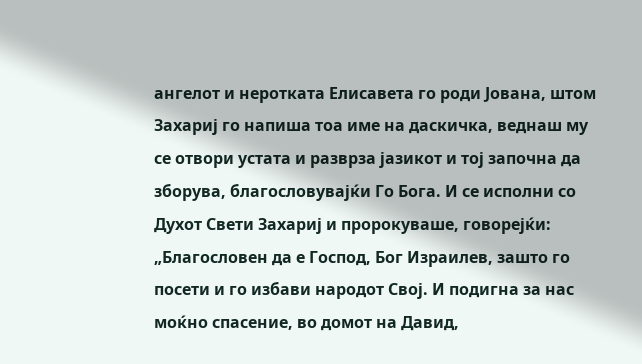ангелот и неротката Елисавета го роди Јована, штом Захариј го напиша тоа име на даскичка, веднаш му се отвори устата и разврза јазикот и тој започна да зборува, благословувајќи Го Бога. И се исполни со Духот Свети Захариј и пророкуваше, говорејќи:
„Благословен да е Господ, Бог Израилев, зашто го посети и го избави народот Свој. И подигна за нас моќно спасение, во домот на Давид,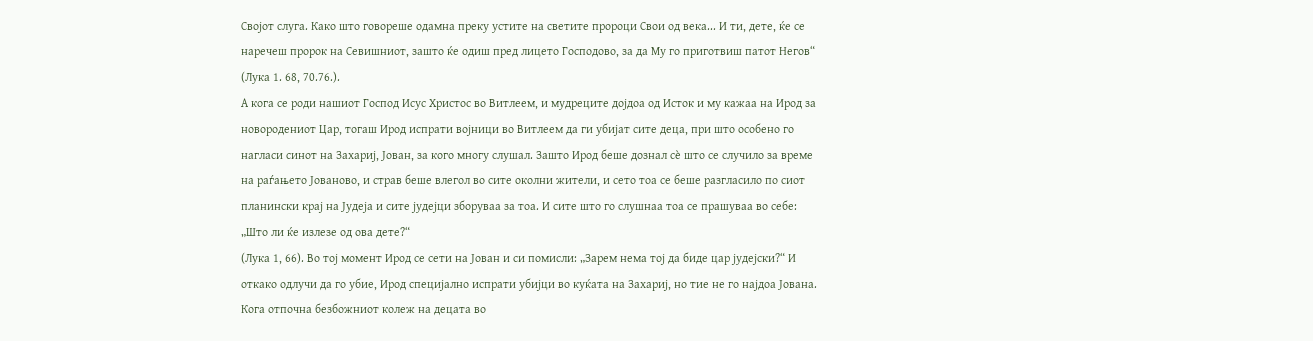Својот слуга. Како што говореше одамна преку устите на светите пророци Свои од века... И ти, дете, ќе се наречеш пророк на Севишниот, зашто ќе одиш пред лицето Господово, за да Му го приготвиш патот Негов“ (Лука 1. 68, 70.76.).
А кога се роди нашиот Господ Исус Христос во Витлеем, и мудреците дојдоа од Исток и му кажаа на Ирод за новородениот Цар, тогаш Ирод испрати војници во Витлеем да ги убијат сите деца, при што особено го нагласи синот на Захариј, Јован, за кого многу слушал. Зашто Ирод беше дознал сѐ што се случило за време на раѓањето Јованово, и страв беше влегол во сите околни жители, и сето тоа се беше разгласило по сиот планински крај на Јудеја и сите јудејци зборуваа за тоа. И сите што го слушнаа тоа се прашуваа во себе: „Што ли ќе излезе од ова дете?“
(Лука 1, 66). Во тој момент Ирод се сети на Јован и си помисли: „Зарем нема тој да биде цар јудејски?“ И откако одлучи да го убие, Ирод специјално испрати убијци во куќата на Захариј, но тие не го најдоа Јована. Кога отпочна безбожниот колеж на децата во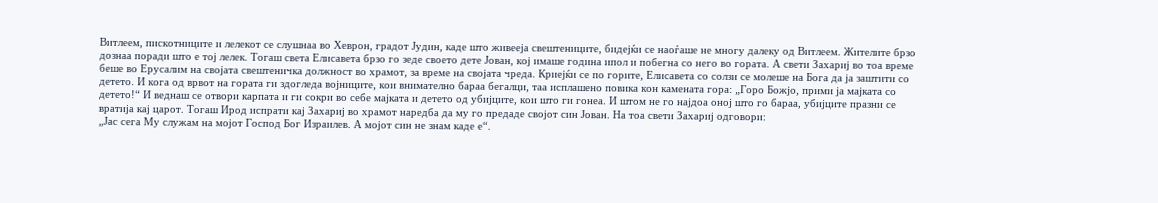Витлеем, пискотниците и лелекот се слушнаа во Хеврон, градот Јудин, каде што живееја свештениците, бидејќи се наоѓаше не многу далеку од Витлеем. Жителите брзо дознаа поради што е тој лелек. Тогаш света Елисавета брзо го зеде своето дете Јован, кој имаше година ипол и побегна со него во гората. А свети Захариј во тоа време беше во Ерусалим на својата свештеничка должност во храмот, за време на својата чреда. Криејќи се по горите, Елисавета со солзи се молеше на Бога да ја заштити со детето. И кога од врвот на гората ги здогледа војниците, кои внимателно бараа бегалци, таа исплашено повика кон камената гора: „Горо Божјо, прими ја мајката со детето!“ И веднаш се отвори карпата и ги сокри во себе мајката и детето од убијците, кои што ги гонеа. И штом не го најдоа оној што го бараа, убијците празни се вратија кај царот. Тогаш Ирод испрати кај Захариј во храмот наредба да му го предаде својот син Јован. На тоа свети Захариј одговори:
„Јас сега Му служам на мојот Господ Бог Израилев. А мојот син не знам каде е“.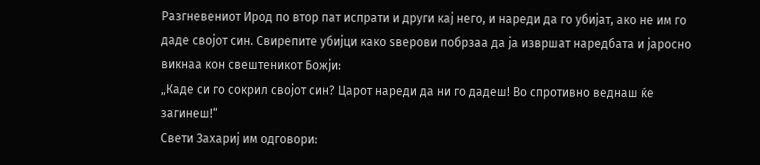Разгневениот Ирод по втор пат испрати и други кај него, и нареди да го убијат, ако не им го даде својот син. Свирепите убијци како ѕверови побрзаа да ја извршат наредбата и јаросно викнаа кон свештеникот Божји:
„Каде си го сокрил својот син? Царот нареди да ни го дадеш! Во спротивно веднаш ќе загинеш!“
Свети Захариј им одговори: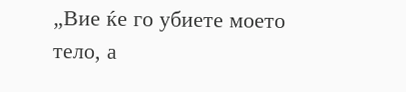„Вие ќе го убиете моето тело, а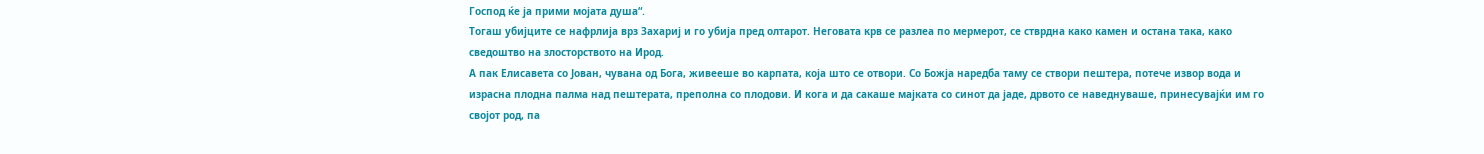Господ ќе ја прими мојата душа“.
Тогаш убијците се нафрлија врз Захариј и го убија пред олтарот. Неговата крв се разлеа по мермерот, се стврдна како камен и остана така, како сведоштво на злосторството на Ирод.
А пак Елисавета со Јован, чувана од Бога, живееше во карпата, која што се отвори. Со Божја наредба таму се створи пештера, потече извор вода и израсна плодна палма над пештерата, преполна со плодови. И кога и да сакаше мајката со синот да јаде, дрвото се наведнуваше, принесувајќи им го својот род, па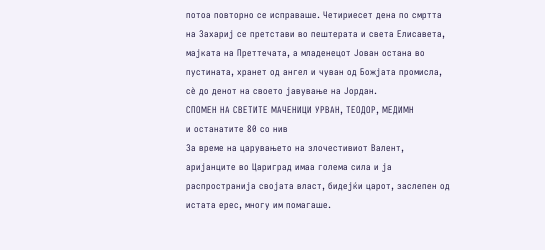потоа повторно се исправаше. Четириесет дена по смртта на Захариј се претстави во пештерата и света Елисавета, мајката на Преттечата, а младенецот Јован остана во пустината, хранет од ангел и чуван од Божјата промисла, сѐ до денот на своето јавување на Јордан.
СПОМЕН НА СВЕТИТЕ МАЧЕНИЦИ УРВАН, ТЕОДОР, МЕДИМН
и останатите 80 со нив
За време на царувањето на злочестивиот Валент, аријанците во Цариград имаа голема сила и ја распространија својата власт, бидејќи царот, заслепен од истата ерес, многу им помагаше.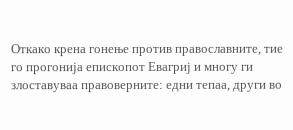Откако крена гонење против православните, тие го прогонија епископот Евагриј и многу ги злоставуваа правоверните: едни тепаа, други во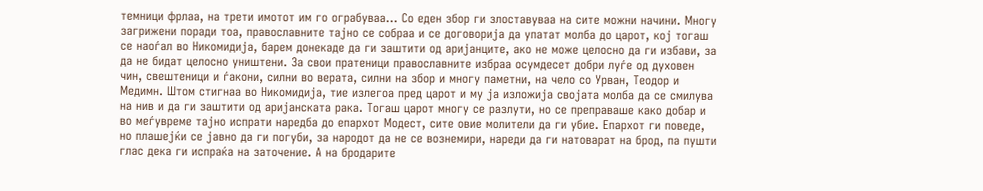темници фрлаа, на трети имотот им го ограбуваа... Со еден збор ги злоставуваа на сите можни начини. Многу загрижени поради тоа, православните тајно се собраа и се договорија да упатат молба до царот, кој тогаш се наоѓал во Никомидија, барем донекаде да ги заштити од аријанците, ако не може целосно да ги избави, за да не бидат целосно уништени. За свои пратеници православните избраа осумдесет добри луѓе од духовен чин, свештеници и ѓакони, силни во верата, силни на збор и многу паметни, на чело со Урван, Теодор и Медимн. Штом стигнаа во Никомидија, тие излегоа пред царот и му ја изложија својата молба да се смилува на нив и да ги заштити од аријанската рака. Тогаш царот многу се разлути, но се преправаше како добар и во меѓувреме тајно испрати наредба до епархот Модест, сите овие молители да ги убие. Епархот ги поведе, но плашејќи се јавно да ги погуби, за народот да не се вознемири, нареди да ги натоварат на брод, па пушти глас дека ги испраќа на заточение. А на бродарите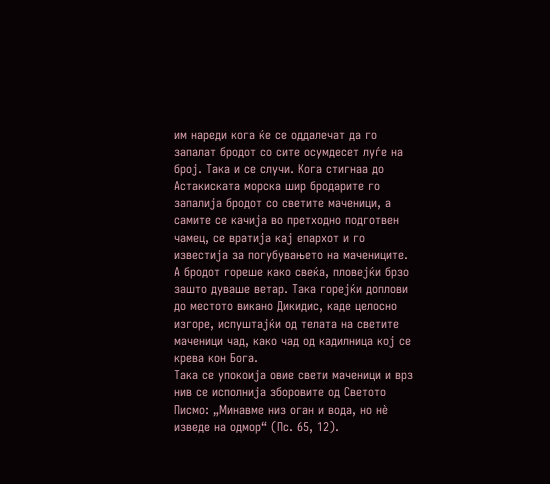им нареди кога ќе се оддалечат да го запалат бродот со сите осумдесет луѓе на број. Така и се случи. Кога стигнаа до Астакиската морска шир бродарите го запалија бродот со светите маченици, а самите се качија во претходно подготвен чамец, се вратија кај епархот и го известија за погубувањето на мачениците. А бродот гореше како свеќа, пловејќи брзо зашто дуваше ветар. Така горејќи доплови до местото викано Дикидис, каде целосно изгоре, испуштајќи од телата на светите маченици чад, како чад од кадилница кој се крева кон Бога.
Така се упокоија овие свети маченици и врз нив се исполнија зборовите од Светото Писмо: „Минавме низ оган и вода, но нѐ изведе на одмор“ (Пс. 65, 12).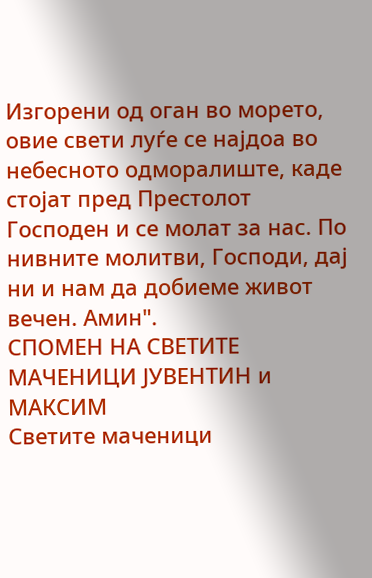Изгорени од оган во морето, овие свети луѓе се најдоа во небесното одморалиште, каде стојат пред Престолот Господен и се молат за нас. По нивните молитви, Господи, дај ни и нам да добиеме живот вечен. Амин".
СПОМЕН НА СВЕТИТЕ МАЧЕНИЦИ ЈУВЕНТИН и МАКСИМ
Светите маченици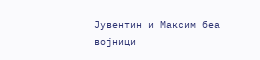Јувентин и Максим беа војници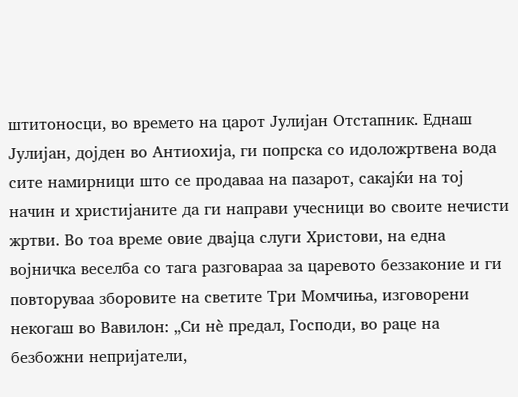штитоносци, во времето на царот Јулијан Отстапник. Еднаш Јулијан, дојден во Антиохија, ги попрска со идоложртвена вода сите намирници што се продаваа на пазарот, сакајќи на тој начин и христијаните да ги направи учесници во своите нечисти жртви. Во тоа време овие двајца слуги Христови, на една војничка веселба со тага разговараа за царевото беззаконие и ги повторуваа зборовите на светите Три Момчиња, изговорени некогаш во Вавилон: „Си нѐ предал, Господи, во раце на безбожни непријатели,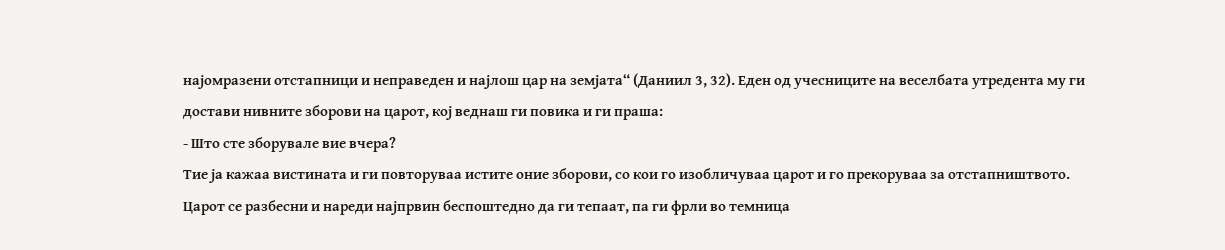најомразени отстапници и неправеден и најлош цар на земјата“ (Даниил 3, 32). Еден од учесниците на веселбата утредента му ги достави нивните зборови на царот, кој веднаш ги повика и ги праша:
- Што сте зборувале вие вчера?
Тие ја кажаа вистината и ги повторуваа истите оние зборови, со кои го изобличуваа царот и го прекоруваа за отстапништвото.
Царот се разбесни и нареди најпрвин беспоштедно да ги тепаат, па ги фрли во темница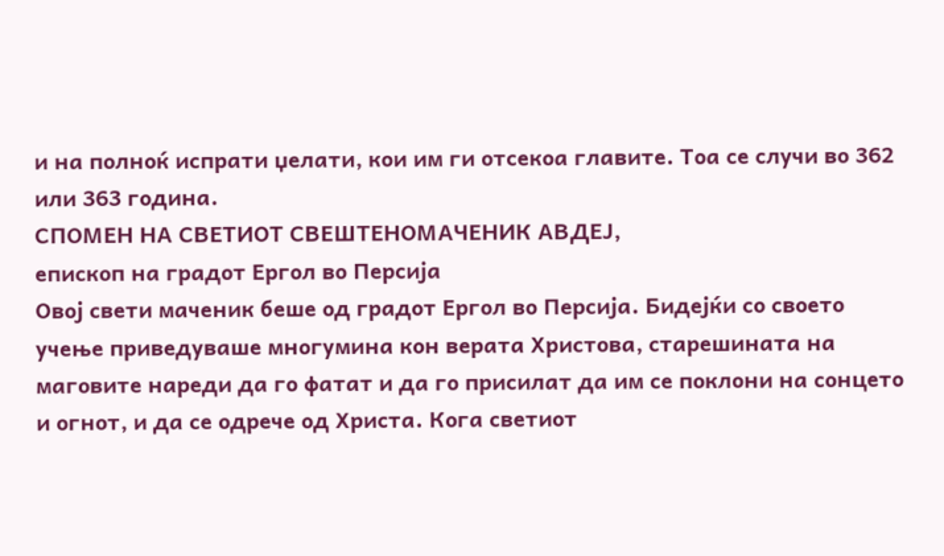и на полноќ испрати џелати, кои им ги отсекоа главите. Тоа се случи во 362 или 363 година.
СПОМЕН НА СВЕТИОТ СВЕШТЕНОМАЧЕНИК АВДЕЈ,
епископ на градот Ергол во Персија
Овој свети маченик беше од градот Ергол во Персија. Бидејќи со своето учење приведуваше многумина кон верата Христова, старешината на маговите нареди да го фатат и да го присилат да им се поклони на сонцето и огнот, и да се одрече од Христа. Кога светиот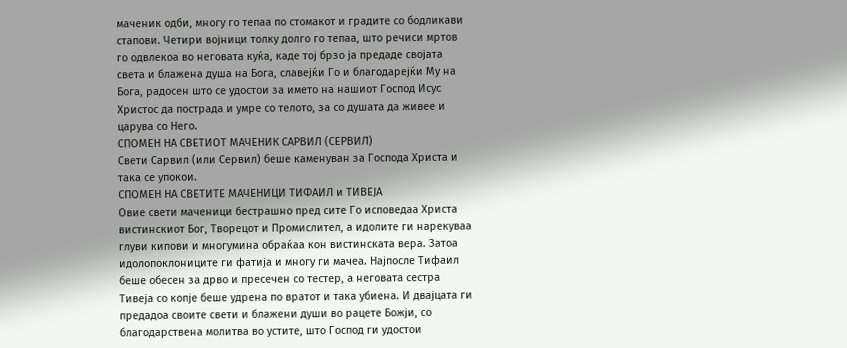маченик одби, многу го тепаа по стомакот и градите со бодликави стапови. Четири војници толку долго го тепаа, што речиси мртов го одвлекоа во неговата куќа, каде тој брзо ја предаде својата света и блажена душа на Бога, славејќи Го и благодарејќи Му на Бога, радосен што се удостои за името на нашиот Господ Исус Христос да пострада и умре со телото, за со душата да живее и царува со Него.
СПОМЕН НА СВЕТИОТ МАЧЕНИК САРВИЛ (СЕРВИЛ)
Свети Сарвил (или Сервил) беше каменуван за Господа Христа и така се упокои.
СПОМЕН НА СВЕТИТЕ МАЧЕНИЦИ ТИФАИЛ и ТИВЕЈА
Овие свети маченици бестрашно пред сите Го исповедаа Христа вистинскиот Бог, Творецот и Промислител, а идолите ги нарекуваа глуви кипови и многумина обраќаа кон вистинската вера. Затоа идолопоклониците ги фатија и многу ги мачеа. Најпосле Тифаил беше обесен за дрво и пресечен со тестер, а неговата сестра Тивеја со копје беше удрена по вратот и така убиена. И двајцата ги предадоа своите свети и блажени души во рацете Божји, со благодарствена молитва во устите, што Господ ги удостои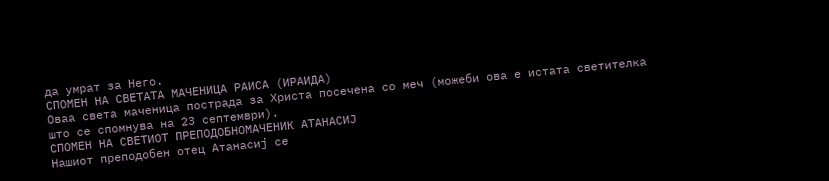да умрат за Него.
СПОМЕН НА СВЕТАТА МАЧЕНИЦА РАИСА (ИРАИДА)
Оваа света маченица пострада за Христа посечена со меч (можеби ова е истата светителка што се спомнува на 23 септември).
СПОМЕН НА СВЕТИОТ ПРЕПОДОБНОМАЧЕНИК АТАНАСИЈ
Нашиот преподобен отец Атанасиј се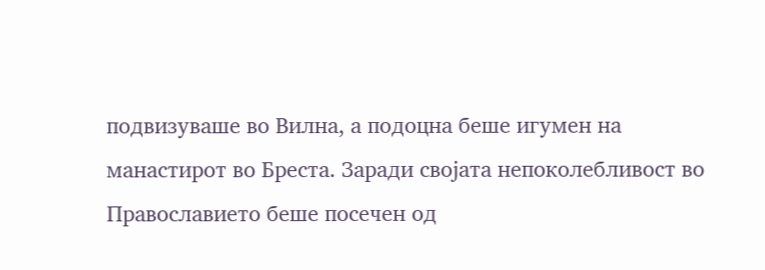подвизуваше во Вилна, а подоцна беше игумен на манастирот во Бреста. Заради својата непоколебливост во Православието беше посечен од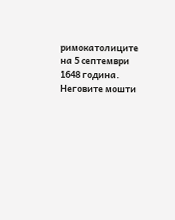римокатолиците на 5 септември 1648 година. Неговите мошти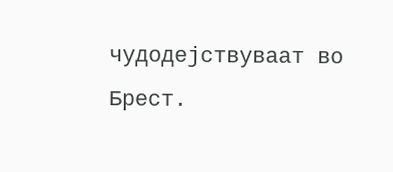чудодејствуваат во Брест.